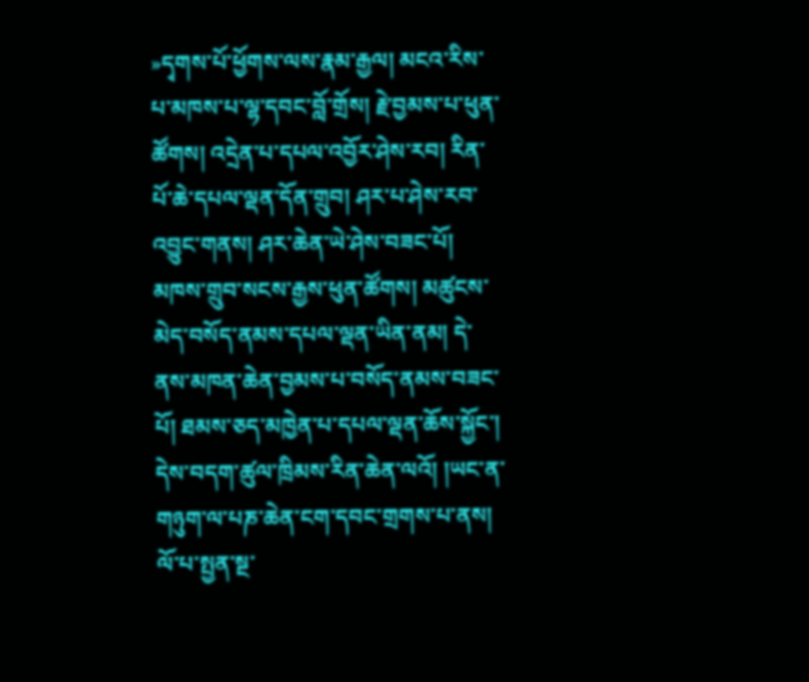»དྭགས་པོ་ཕྱོགས་ལས་རྣམ་རྒྱལ། མངའ་རིས་པ་མཁས་པ་ལྷ་དབང་བློ་གྲོས། རྗེ་བྱམས་པ་ཕུན་ཚོགས། འདྲེན་པ་དཔལ་འབྱོར་ཤེས་རབ། རིན་པོ་ཆེ་དཔལ་ལྡན་དོན་གྲུབ། ཤར་པ་ཤེས་རབ་འབྱུང་གནས། ཤར་ཆེན་ཡེ་ཤེས་བཟང་པོ། མཁས་གྲུབ་སངས་རྒྱས་ཕུན་ཚོགས། མཚུངས་མེད་བསོད་ནམས་དཔལ་ལྡན་ཡིན་ནམ། དེ་ནས་མཁན་ཆེན་བྱམས་པ་བསོད་ནམས་བཟང་པོ། ཐམས་ཅད་མཁྱེན་པ་དཔལ་ལྡན་ཆོས་སྐྱོང་། དེས་བདག་ཚུལ་ཁྲིམས་རིན་ཆེན་ལའོ། །ཡང་ན་གཉུག་ལ་པཎ་ཆེན་ངག་དབང་གྲགས་པ་ནས། ལོ་པ་སྤྱན་སྔ་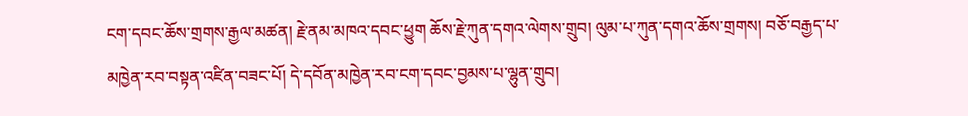ངག་དབང་ཆོས་གྲགས་རྒྱལ་མཚན། རྗེ་ནམ་མཁའ་དབང་ཕྱུག ཆོས་རྗེ་ཀུན་དགའ་ལེགས་གྲུབ། ལུམ་པ་ཀུན་དགའ་ཆོས་གྲགས། བཅོ་བརྒྱད་པ་མཁྱེན་རབ་བསྟན་འཛིན་བཟང་པོ། དེ་དབོན་མཁྱེན་རབ་ངག་དབང་བྱམས་པ་ལྷུན་གྲུབ།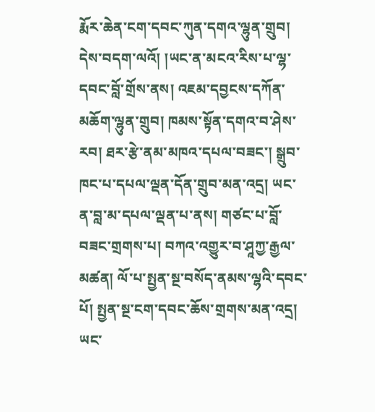རྨོར་ཆེན་ངག་དབང་ཀུན་དགའ་ལྷུན་གྲུབ། དེས་བདག་ལའོ། །ཡང་ན་མངའ་རིས་པ་ལྷ་དབང་བློ་གྲོས་ནས། འཇམ་དབྱངས་དཀོན་མཆོག་ལྷུན་གྲུབ། ཁམས་སྟོན་དགའ་བ་ཤེས་རབ། ཐར་རྩེ་ནམ་མཁའ་དཔལ་བཟང་། སྒྲུབ་ཁང་པ་དཔལ་ལྡན་དོན་གྲུབ་མན་འདྲ། ཡང་ན་བླ་མ་དཔལ་ལྡན་པ་ནས། གཙང་པ་བློ་བཟང་གྲགས་པ། བཀའ་འགྱུར་བ་ཤཱཀྱ་རྒྱལ་མཚན། ལོ་པ་སྤྱན་སྔ་བསོད་ནམས་ལྷའི་དབང་པོ། སྤྱན་སྔ་ངག་དབང་ཆོས་གྲགས་མན་འདྲ། ཡང་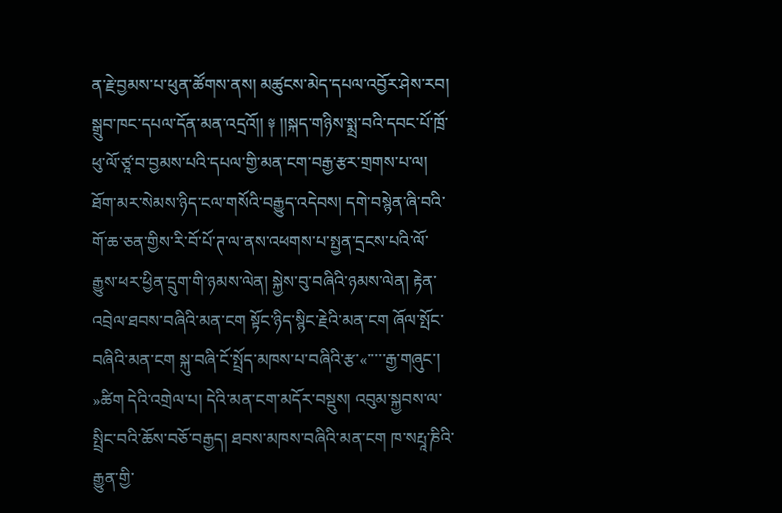ན་རྗེ་བྱམས་པ་ཕུན་ཚོགས་ནས། མཚུངས་མེད་དཔལ་འབྱོར་ཤེས་རབ། སྒྲུབ་ཁང་དཔལ་དོན་མན་འདྲའོ།། ༈ །།སྐད་གཉིས་སྨྲ་བའི་དབང་པོ་ཁྲོ་ཕུ་ལོ་ཙཱ་བ་བྱམས་པའི་དཔལ་གྱི་མན་ངག་བརྒྱ་རྩར་གྲགས་པ་ལ། ཐོག་མར་སེམས་ཉིད་ངལ་གསོའི་བརྒྱུད་འདེབས། དགེ་བསྙེན་ཞི་བའི་གོ་ཆ་ཅན་གྱིས་རི་བོ་པོ་ཊ་ལ་ནས་འཕགས་པ་སྤྱན་དྲངས་པའི་ལོ་རྒྱུས་ཕར་ཕྱིན་དྲུག་གི་ཉམས་ལེན། སྐྱེས་བུ་བཞིའི་ཉམས་ལེན། རྟེན་འབྲེལ་ཐབས་བཞིའི་མན་ངག སྟོང་ཉིད་སྙིང་རྗེའི་མན་ངག ཞོལ་སྤོང་བཞིའི་མན་ངག སྐུ་བཞི་ངོ་སྤྲོད་མཁས་པ་བཞིའི་རྩ་«་་་་་རྒྱ་གཞུང་། »ཚིག དེའི་འགྲེལ་པ། དེའི་མན་ངག་མདོར་བསྡུས། འབུམ་སྐྱབས་ལ་སྤྲིང་བའི་ཆོས་བཅོ་བརྒྱད། ཐབས་མཁས་བཞིའི་མན་ངག ཁ་སརྤཱ་ཎིའི་རྒྱུན་གྱི་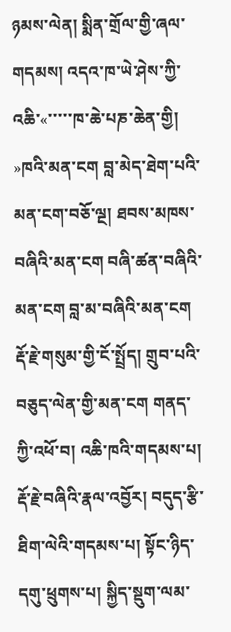ཉམས་ལེན། སྨིན་གྲོལ་གྱི་ཞལ་གདམས། འདའ་ཁ་ཡེ་ཤེས་ཀྱི་འཆི་«་་་་་ཁ་ཆེ་པཎ་ཆེན་གྱི། »ཁའི་མན་ངག བླ་མེད་ཐེག་པའི་མན་ངག་བཅོ་ལྔ། ཐབས་མཁས་བཞིའི་མན་ངག བཞི་ཚན་བཞིའི་མན་ངག བླ་མ་བཞིའི་མན་ངག རྡོ་རྗེ་གསུམ་གྱི་ངོ་སྤྲོད། གྲུབ་པའི་བཅུད་ལེན་གྱི་མན་ངག གནད་ཀྱི་འཕོ་བ། འཆི་ཁའི་གདམས་པ། རྡོ་རྗེ་བཞིའི་རྣལ་འབྱོར། བདུད་རྩི་ཐིག་ལེའི་གདམས་པ། སྟོང་ཉིད་དགུ་ཕྲུགས་པ། སྐྱིད་སྡུག་ལམ་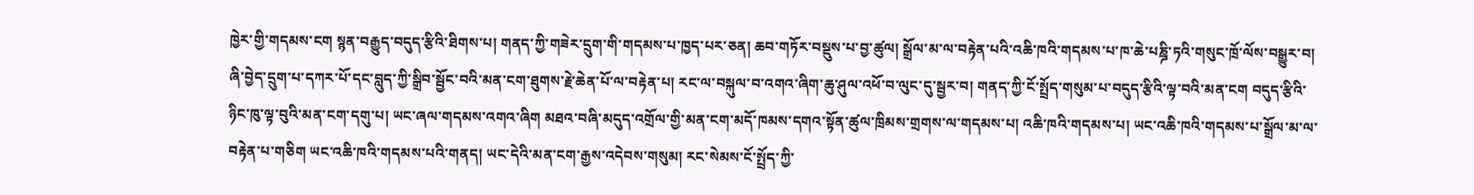ཁྱེར་གྱི་གདམས་ངག སྙན་བརྒྱུད་བདུད་རྩིའི་ཐིགས་པ། གནད་ཀྱི་གཟེར་དྲུག་གི་གདམས་པ་ཁྱད་པར་ཅན། ཆབ་གཏོར་བསྡུས་པ་བྱ་ཚུལ། སྒྲོལ་མ་ལ་བརྟེན་པའི་འཆི་ཁའི་གདམས་པ་ཁ་ཆེ་པཎྜི་ཏའི་གསུང་ཁྲོ་ལོས་བསྒྱུར་བ། ཞི་བྱེད་དྲུག་པ་དཀར་པོ་དང་བླུད་ཀྱི་སྒྲིབ་སྦྱོང་བའི་མན་ངག་ཐུགས་རྗེ་ཆེན་པོ་ལ་བརྟེན་པ། རང་ལ་བསྐུལ་བ་འགའ་ཞིག་ཆུ་ཤུལ་འཕོ་བ་ལུང་དུ་སྦྱར་བ། གནད་ཀྱི་ངོ་སྤྲོད་གསུམ་པ་བདུད་རྩིའི་ལྟ་བའི་མན་ངག བདུད་རྩིའི་ཉིང་ཁུ་ལྟ་བུའི་མན་ངག་དགུ་པ། ཡང་ཞལ་གདམས་འགའ་ཞིག མཐའ་བཞི་མདུད་འགྲོལ་གྱི་མན་ངག་མདོ་ཁམས་དགའ་སྟོན་ཚུལ་ཁྲིམས་གྲགས་ལ་གདམས་པ། འཆི་ཁའི་གདམས་པ། ཡང་འཆི་ཁའི་གདམས་པ་སྒྲོལ་མ་ལ་བརྟེན་པ་གཅིག ཡང་འཆི་ཁའི་གདམས་པའི་གནད། ཡང་དེའི་མན་ངག་རྒྱས་འདེབས་གསུམ། རང་སེམས་ངོ་སྤྲོད་ཀྱི་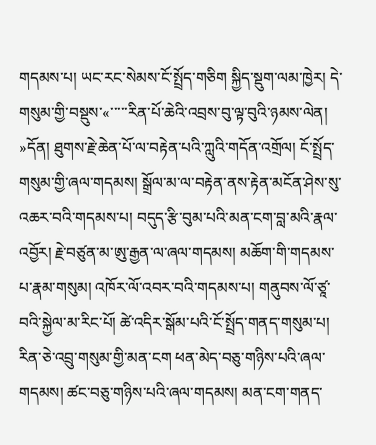གདམས་པ། ཡང་རང་སེམས་ངོ་སྤྲོད་གཅིག སྐྱིད་སྡུག་ལམ་ཁྱེར། དེ་གསུམ་གྱི་བསྡུས་«་་་་་རིན་པོ་ཆེའི་འབྲས་བུ་ལྟ་བུའི་ཉམས་ལེན། »དོན། ཐུགས་རྗེ་ཆེན་པོ་ལ་བརྟེན་པའི་ཀླུའི་གདོན་འགྲོལ། ངོ་སྤྲོད་གསུམ་གྱི་ཞལ་གདམས། སྒྲོལ་མ་ལ་བརྟེན་ནས་རྟེན་མངོན་ཤེས་སུ་འཆར་བའི་གདམས་པ། བདུད་རྩི་བུམ་པའི་མན་ངག་བླ་མའི་རྣལ་འབྱོར། རྗེ་བཙུན་མ་ཨུ་རྒྱན་ལ་ཞལ་གདམས། མཆོག་གི་གདམས་པ་རྣམ་གསུམ། འཁོར་ལོ་འབར་བའི་གདམས་པ། གནུབས་ལོ་ཙཱ་བའི་སྐྱེལ་མ་རིང་པོ། ཚེ་འདིར་སྒོམ་པའི་ངོ་སྤྲོད་གནད་གསུམ་པ། རིན་ཅེ་འབྲུ་གསུམ་གྱི་མན་ངག ཕན་མེད་བཅུ་གཉིས་པའི་ཞལ་གདམས། ཚང་བཅུ་གཉིས་པའི་ཞལ་གདམས། མན་ངག་གནད་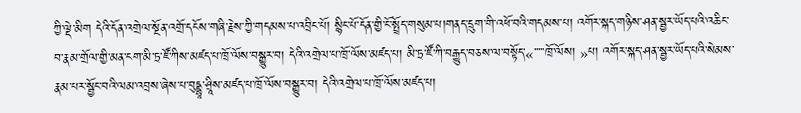ཀྱི་ལྡེ་མིག དེའི་དོན་འགྲེལ་སྔོན་འགྲོ་དངོས་གཞི་རྗེས་ཀྱི་གདམས་པ་འབྲིང་པོ། སྙིང་པོ་དོན་གྱི་ངོ་སྤྲོད་གསུམ་པ།གནད་དྲུག་གི་འཕོ་བའི་གདམས་པ། འགོར་སྐད་གཉིས་ཤན་སྦྱར་ཡོད་པའི་འཆིང་བ་རྣམ་གྲོལ་གྱི་མན་ངག་མི་ཏྲ་ཛོ་ཀིས་མཛད་པ་ཁྲོ་ལོས་བསྒྱུར་བ། དེའི་འགྲེལ་པ་ཁྲོ་ལོས་མཛད་པ། མི་ཏྲ་ཛོ་ཀི་བརྒྱུད་བཅས་ལ་བསྟོད་«་་་་་ཁྲོ་ལོས། »པ། འགོར་སྐད་ཤན་སྦྱར་ཡོད་པའི་སེམས་རྣམ་པར་སྦྱོང་བའི་ལམ་འབྲས་ཞེས་པ་བུདྡྷཱ་ཤྲཱིས་མཛད་པ་ཁྲོ་ལོས་བསྒྱུར་བ། དེའི་འགྲེལ་པ་ཁྲོ་ལོས་མཛད་པ།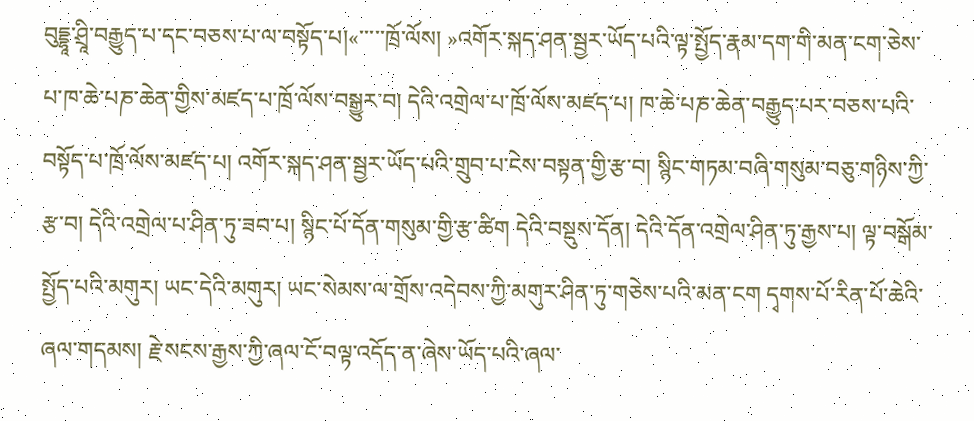བུདྡྷཱ་ཤྲཱི་བརྒྱུད་པ་དང་བཅས་པ་ལ་བསྟོད་པ།«་་་་་ཁྲོ་ལོས། »འགོར་སྐད་ཤན་སྦྱར་ཡོད་པའི་ལྟ་སྤྱོད་རྣམ་དག་གི་མན་ངག་ཅེས་པ་ཁ་ཆེ་པཎ་ཆེན་གྱིས་མཛད་པ་ཁྲོ་ལོས་བསྒྱུར་བ། དེའི་འགྲེལ་པ་ཁྲོ་ལོས་མཛད་པ། ཁ་ཆེ་པཎ་ཆེན་བརྒྱུད་པར་བཅས་པའི་བསྟོད་པ་ཁྲོ་ལོས་མཛད་པ། འགོར་སྐད་ཤན་སྦྱར་ཡོད་པའི་གྲུབ་པ་ངེས་བསྟན་གྱི་རྩ་བ། སྙིང་གཏམ་བཞི་གསུམ་བཅུ་གཉིས་ཀྱི་རྩ་བ། དེའི་འགྲེལ་པ་ཤིན་ཏུ་ཟབ་པ། སྙིང་པོ་དོན་གསུམ་གྱི་རྩ་ཚིག དེའི་བསྡུས་དོན། དེའི་དོན་འགྲེལ་ཤིན་ཏུ་རྒྱས་པ། ལྟ་བསྒོམ་སྤྱོད་པའི་མགུར། ཡང་དེའི་མགུར། ཡང་སེམས་ལ་གྲོས་འདེབས་ཀྱི་མགུར་ཤིན་ཏུ་གཅེས་པའི་མན་ངག དྭགས་པོ་རིན་པོ་ཆེའི་ཞལ་གདམས། རྗེ་སངས་རྒྱས་ཀྱི་ཞལ་ངོ་བལྟ་འདོད་ན་ཞེས་ཡོད་པའི་ཞལ་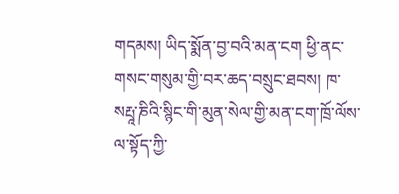གདམས། ཡིད་སྨོན་བྱ་བའི་མན་ངག ཕྱི་ནང་གསང་གསུམ་གྱི་བར་ཆད་བསྲུང་ཐབས། ཁ་སརྤཱ་ཎིའི་སྙིང་གི་མུན་སེལ་གྱི་མན་ངག་ཁྲོ་ལོས་ལ་སྟོད་ཀྱི་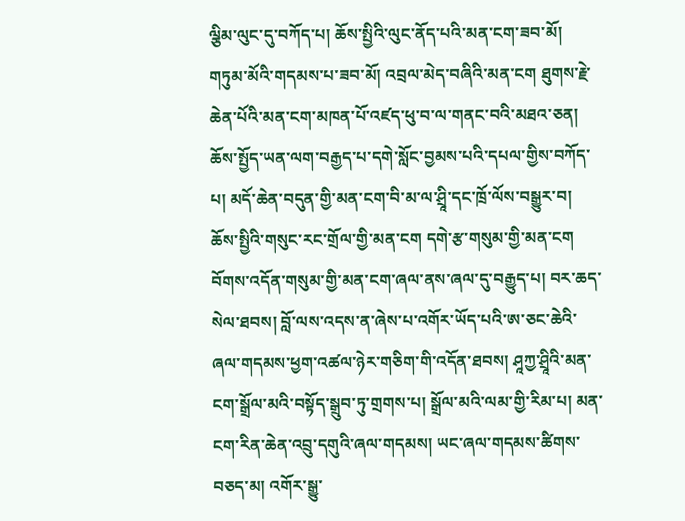ལྕིམ་ལུང་དུ་བཀོད་པ། ཆོས་སྤྱིའི་ལུང་ནོད་པའི་མན་ངག་ཟབ་མོ། གཏུམ་མོའི་གདམས་པ་ཟབ་མོ། འབྲལ་མེད་བཞིའི་མན་ངག ཐུགས་རྗེ་ཆེན་པོའི་མན་ངག་མཁན་པོ་འཛད་ཕུ་བ་ལ་གནང་བའི་མཐའ་ཅན། ཆོས་སྤྱོད་ཡན་ལག་བརྒྱད་པ་དགེ་སློང་བྱམས་པའི་དཔལ་གྱིས་བཀོད་པ། མདོ་ཆེན་བདུན་གྱི་མན་ངག་བི་མ་ལ་ཤྲཱི་དང་ཁྲོ་ལོས་བསྒྱུར་བ། ཆོས་སྤྱིའི་གསུང་རང་གྲོལ་གྱི་མན་ངག དགེ་རྩ་གསུམ་གྱི་མན་ངག བོགས་འདོན་གསུམ་གྱི་མན་ངག་ཞལ་ནས་ཞལ་དུ་བརྒྱུད་པ། བར་ཆད་སེལ་ཐབས། བློ་ལས་འདས་ན་ཞེས་པ་འགོར་ཡོད་པའི་ཨ་ཅང་ཆེའི་ཞལ་གདམས་ཕྱག་འཚལ་ཉེར་གཅིག་གི་འདོན་ཐབས། ཤཱཀྱ་ཤྲཱིའི་མན་ངག་སྒྲོལ་མའི་བསྟོད་སྒྲུབ་ཏུ་གྲགས་པ། སྒྲོལ་མའི་ལམ་གྱི་རིམ་པ། མན་ངག་རིན་ཆེན་འབྲུ་དགུའི་ཞལ་གདམས། ཡང་ཞལ་གདམས་ཚིགས་བཅད་མ། འགོར་སྒྱུ་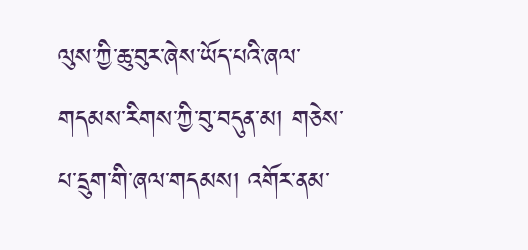ལུས་ཀྱི་ཆུ་བུར་ཞེས་ཡོད་པའི་ཞལ་གདམས་རིགས་ཀྱི་བུ་བདུན་མ། གཅེས་པ་དྲུག་གི་ཞལ་གདམས། འགོར་ནམ་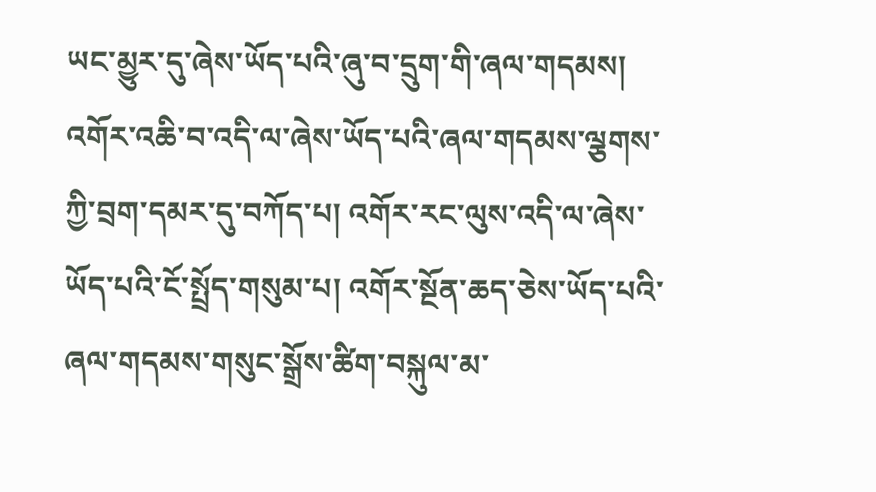ཡང་མྱུར་དུ་ཞེས་ཡོད་པའི་ཞུ་བ་དྲུག་གི་ཞལ་གདམས། འགོར་འཆི་བ་འདི་ལ་ཞེས་ཡོད་པའི་ཞལ་གདམས་ལྕགས་ཀྱི་བྲག་དམར་དུ་བཀོད་པ། འགོར་རང་ལུས་འདི་ལ་ཞེས་ཡོད་པའི་ངོ་སྤྲོད་གསུམ་པ། འགོར་སྔོན་ཆད་ཅེས་ཡོད་པའི་ཞལ་གདམས་གསུང་སྒྲོས་ཚིག་བསྐུལ་མ་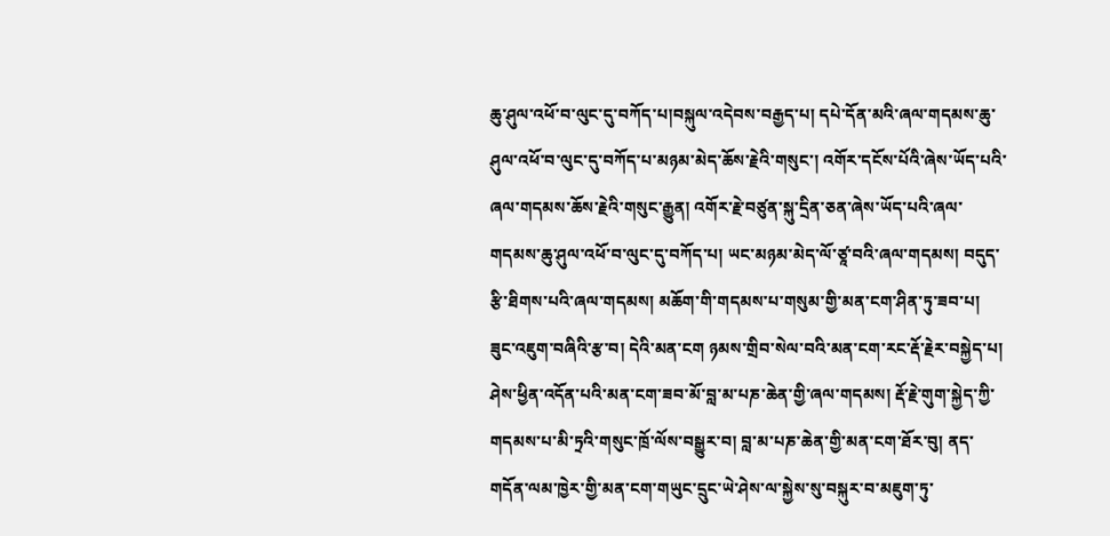ཆུ་ཤུལ་འཕོ་བ་ལུང་དུ་བཀོད་པ།བསྐུལ་འདེབས་བརྒྱད་པ། དཔེ་དོན་མའི་ཞལ་གདམས་ཆུ་ཤུལ་འཕོ་བ་ལུང་དུ་བཀོད་པ་མཉམ་མེད་ཆོས་རྗེའི་གསུང་། འགོར་དངོས་པོའི་ཞེས་ཡོད་པའི་ཞལ་གདམས་ཆོས་རྗེའི་གསུང་རྒྱུན། འགོར་རྗེ་བཙུན་སྐུ་དྲིན་ཅན་ཞེས་ཡོད་པའི་ཞལ་གདམས་ཆུ་ཤུལ་འཕོ་བ་ལུང་དུ་བཀོད་པ། ཡང་མཉམ་མེད་ལོ་ཙཱ་བའི་ཞལ་གདམས། བདུད་རྩི་ཐིགས་པའི་ཞལ་གདམས། མཆོག་གི་གདམས་པ་གསུམ་གྱི་མན་ངག་ཤིན་ཏུ་ཟབ་པ། ཟུང་འཇུག་བཞིའི་རྩ་བ། དེའི་མན་ངག ཉམས་གྲིབ་སེལ་བའི་མན་ངག་རང་རྡོ་རྗེར་བསྐྱེད་པ། ཤེས་ཕྱིན་འདོན་པའི་མན་ངག་ཟབ་མོ་བླ་མ་པཎ་ཆེན་གྱི་ཞལ་གདམས། རྡོ་རྗེ་གུག་སྐྱེད་ཀྱི་གདམས་པ་མི་ཏྲའི་གསུང་ཁྲོ་ལོས་བསྒྱུར་བ། བླ་མ་པཎ་ཆེན་གྱི་མན་ངག་ཐོར་བུ། ནད་གདོན་ལམ་ཁྱེར་གྱི་མན་ངག་གཡུང་དྲུང་ཡེ་ཤེས་ལ་སྐྱེས་སུ་བསྐུར་བ་མཇུག་ཏུ་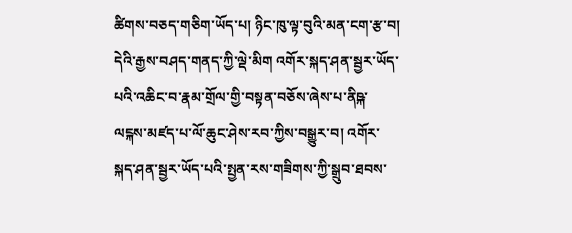ཚིགས་བཅད་གཅིག་ཡོད་པ། ཉིང་ཁུ་ལྟ་བུའི་མན་ངག་རྩ་བ། དེའི་རྒྱས་བཤད་གནད་ཀྱི་ལྡེ་མིག འགོར་སྐད་ཤན་སྦྱར་ཡོད་པའི་འཆིང་བ་རྣམ་གྲོལ་གྱི་བསྟན་བཅོས་ཞེས་པ་ནིཥྐ་ལངྐས་མཛད་པ་ལོ་ཆུང་ཤེས་རབ་ཀྱིས་བསྒྱུར་བ། འགོར་སྐད་ཤན་སྦྱར་ཡོད་པའི་སྤྱན་རས་གཟིགས་ཀྱི་སྒྲུབ་ཐབས་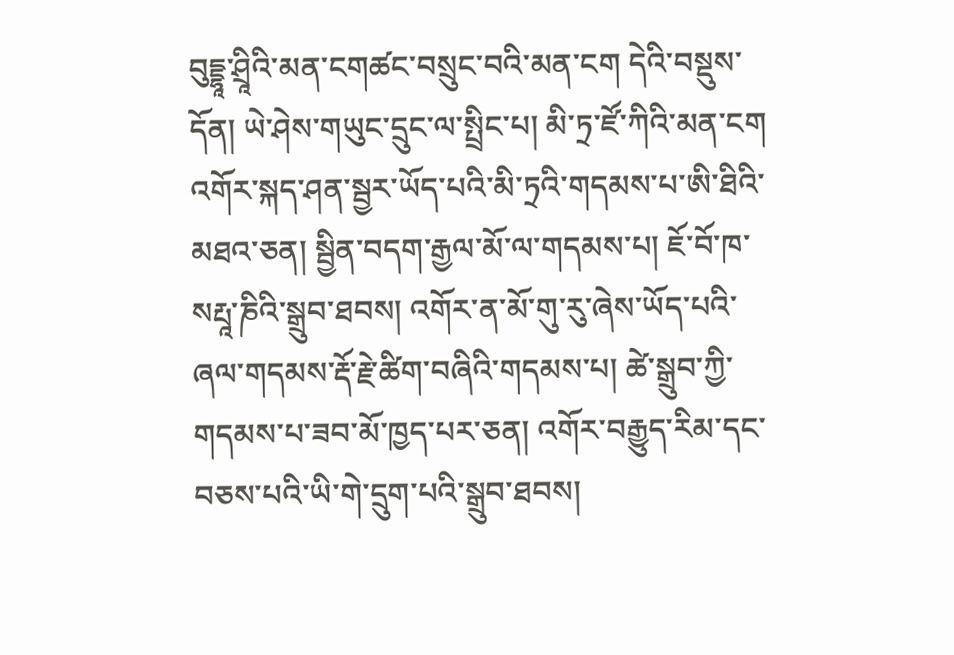བུདྡྷཱ་ཤྲཱིའི་མན་ངགཚང་བསྲུང་བའི་མན་ངག དེའི་བསྡུས་དོན། ཡེ་ཤེས་གཡུང་དྲུང་ལ་སྤྲིང་པ། མི་ཏྲ་ཛོ་ཀིའི་མན་ངག འགོར་སྐད་ཤན་སྦྱར་ཡོད་པའི་མི་ཏྲའི་གདམས་པ་ཨི་ཐིའི་མཐའ་ཅན། སྦྱིན་བདག་རྒྱལ་མོ་ལ་གདམས་པ། ཇོ་བོ་ཁ་སརྤཱ་ཎིའི་སྒྲུབ་ཐབས། འགོར་ན་མོ་གུ་རུ་ཞེས་ཡོད་པའི་ཞལ་གདམས་རྡོ་རྗེ་ཚིག་བཞིའི་གདམས་པ། ཚེ་སྒྲུབ་ཀྱི་གདམས་པ་ཟབ་མོ་ཁྱད་པར་ཅན། འགོར་བརྒྱུད་རིམ་དང་བཅས་པའི་ཡི་གེ་དྲུག་པའི་སྒྲུབ་ཐབས།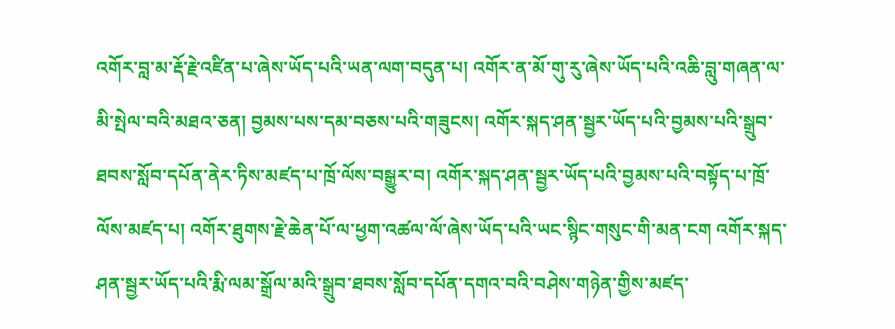འགོར་བླ་མ་རྡོ་རྗེ་འཛིན་པ་ཞེས་ཡོད་པའི་ཡན་ལག་བདུན་པ། འགོར་ན་མོ་གུ་རུ་ཞེས་ཡོད་པའི་འཆི་བླུ་གཞན་ལ་མི་སྤེལ་བའི་མཐའ་ཅན། བྱམས་པས་དམ་བཅས་པའི་གཟུངས། འགོར་སྐད་ཤན་སྦྱར་ཡོད་པའི་བྱམས་པའི་སྒྲུབ་ཐབས་སློབ་དཔོན་ནེར་ཏིས་མཛད་པ་ཁྲོ་ལོས་བསྒྱུར་བ། འགོར་སྐད་ཤན་སྦྱར་ཡོད་པའི་བྱམས་པའི་བསྟོད་པ་ཁྲོ་ལོས་མཛད་པ། འགོར་ཐུགས་རྗེ་ཆེན་པོ་ལ་ཕྱག་འཚལ་ལོ་ཞེས་ཡོད་པའི་ཡང་སྙིང་གསུང་གི་མན་ངག འགོར་སྐད་ཤན་སྦྱར་ཡོད་པའི་རྨི་ལམ་སྒྲོལ་མའི་སྒྲུབ་ཐབས་སློབ་དཔོན་དགའ་བའི་བཤེས་གཉེན་གྱིས་མཛད་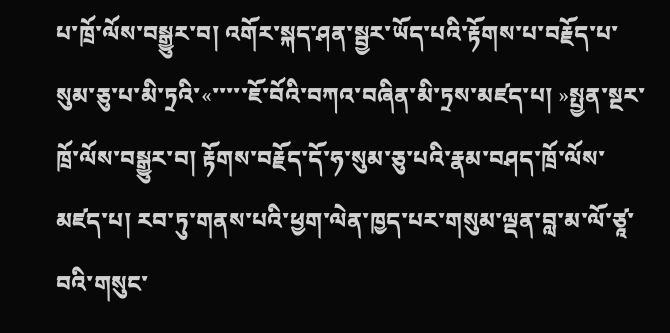པ་ཁྲོ་ལོས་བསྒྱུར་བ། འགོར་སྐད་ཤན་སྦྱར་ཡོད་པའི་རྟོགས་པ་བརྗོད་པ་སུམ་ཅུ་པ་མི་ཏྲའི་«་་་་་ཇོ་བོའི་བཀའ་བཞིན་མི་ཏྲས་མཛད་པ། »སྤྱན་སྔར་ཁྲོ་ལོས་བསྒྱུར་བ། རྟོགས་བརྗོད་དོ་ཧ་སུམ་ཅུ་པའི་རྣམ་བཤད་ཁྲོ་ལོས་མཛད་པ། རབ་ཏུ་གནས་པའི་ཕྱག་ལེན་ཁྱད་པར་གསུམ་ལྡན་བླ་མ་ལོ་ཙཱ་བའི་གསུང་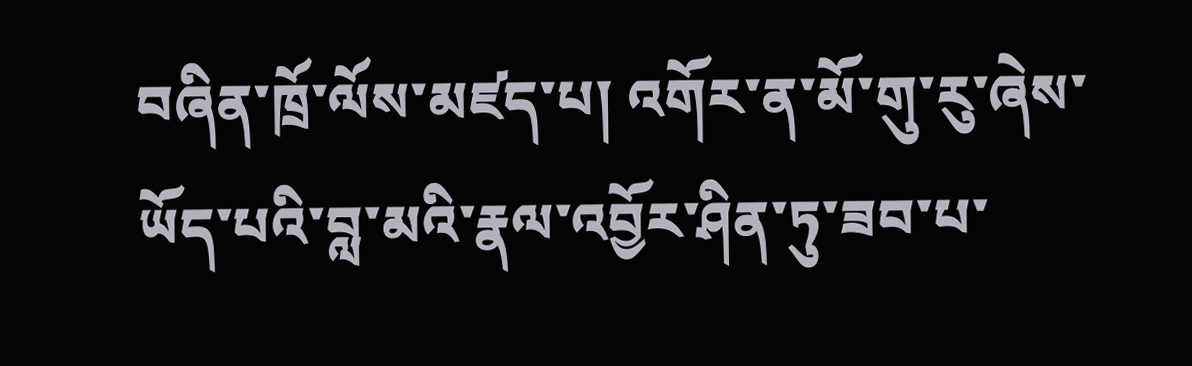བཞིན་ཁྲོ་ལོས་མཛད་པ། འགོར་ན་མོ་གུ་རུ་ཞེས་ཡོད་པའི་བླ་མའི་རྣལ་འབྱོར་ཤིན་ཏུ་ཟབ་པ་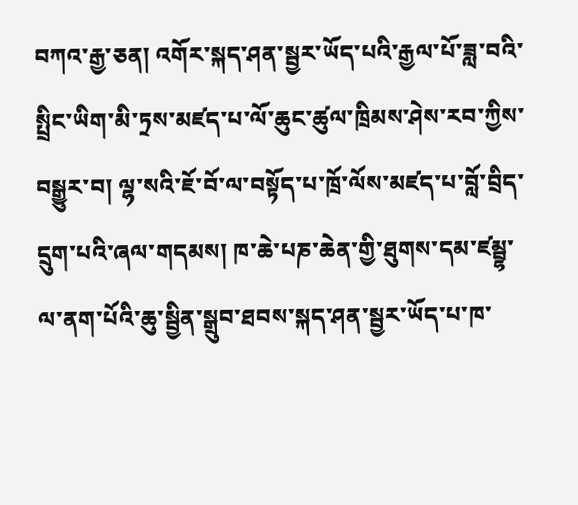བཀའ་རྒྱ་ཅན། འགོར་སྐད་ཤན་སྦྱར་ཡོད་པའི་རྒྱལ་པོ་ཟླ་བའི་སྤྲིང་ཡིག་མི་ཏྲས་མཛད་པ་ལོ་ཆུང་ཚུལ་ཁྲིམས་ཤེས་རབ་ཀྱིས་བསྒྱུར་བ། ལྷ་སའི་ཇོ་བོ་ལ་བསྟོད་པ་ཁྲོ་ལོས་མཛད་པ་བློ་བྲིད་དྲུག་པའི་ཞལ་གདམས། ཁ་ཆེ་པཎ་ཆེན་གྱི་ཐུགས་དམ་ཛམྦྷ་ལ་ནག་པོའི་ཆུ་སྦྱིན་སྒྲུབ་ཐབས་སྐད་ཤན་སྦྱར་ཡོད་པ་ཁ་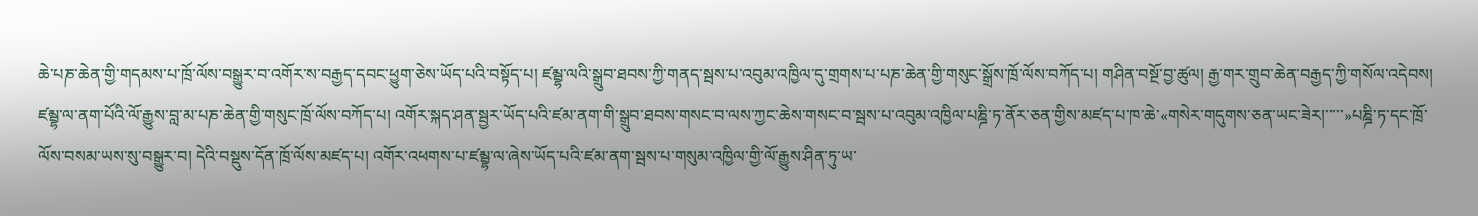ཆེ་པཎ་ཆེན་གྱི་གདམས་པ་ཁྲོ་ལོས་བསྒྱུར་བ་འགོར་ས་བརྒྱད་དབང་ཕྱུག་ཅེས་ཡོད་པའི་བསྟོད་པ། ཛམྦྷ་ལའི་སྒྲུབ་ཐབས་ཀྱི་གནད་སྦས་པ་འབུམ་འཁྱིལ་དུ་གྲགས་པ་པཎ་ཆེན་གྱི་གསུང་སྒྲོས་ཁྲོ་ལོས་བཀོད་པ། གཤིན་བསྔོ་བྱ་ཚུལ། རྒྱ་གར་གྲུབ་ཆེན་བརྒྱད་ཀྱི་གསོལ་འདེབས། ཛམྦྷ་ལ་ནག་པོའི་ལོ་རྒྱུས་བླ་མ་པཎ་ཆེན་གྱི་གསུང་ཁྲོ་ལོས་བཀོད་པ། འགོར་སྐད་ཤན་སྦྱར་ཡོད་པའི་ཛམ་ནག་གི་སྒྲུབ་ཐབས་གསང་བ་ལས་ཀྱང་ཆེས་གསང་བ་སྦས་པ་འབུམ་འཁྱིལ་པཎྜི་ཏ་ནོར་ཅན་གྱིས་མཛད་པ་ཁ་ཆེ་«གསེར་གདུགས་ཅན་ཡང་ཟེར།་་་་་»པཎྜི་ཏ་དང་ཁྲོ་ལོས་བསམ་ཡས་སུ་བསྒྱུར་བ། དེའི་བསྡུས་དོན་ཁྲོ་ལོས་མཛད་པ། འགོར་འཕགས་པ་ཛམྦྷ་ལ་ཞེས་ཡོད་པའི་ཛམ་ནག་སྦས་པ་གསུམ་འཁྱིལ་གྱི་ལོ་རྒྱུས་ཤིན་ཏུ་ཡ་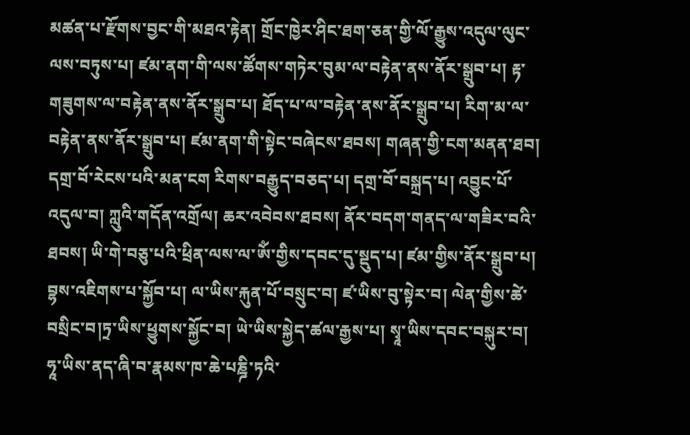མཚན་པ་རྫོགས་བྱང་གི་མཐའ་རྟེན། གྲོང་ཁྱེར་ཤིང་ཐག་ཅན་གྱི་ལོ་རྒྱུས་འདུལ་ལུང་ལས་བཏུས་པ། ཛམ་ནག་གི་ལས་ཚོགས་གཏེར་བུམ་ལ་བརྟེན་ནས་ནོར་སྒྲུབ་པ། རྟ་གཟུགས་ལ་བརྟེན་ནས་ནོར་སྒྲུབ་པ། ཐོད་པ་ལ་བརྟེན་ནས་ནོར་སྒྲུབ་པ། རིག་མ་ལ་བརྟེན་ནས་ནོར་སྒྲུབ་པ། ཛམ་ནག་གི་སྟེང་བཞེངས་ཐབས། གཞན་གྱི་ངག་མནན་ཐབ། དགྲ་བོ་རེངས་པའི་མན་ངག རིགས་བརྒྱུད་བཅད་པ། དགྲ་བོ་བསྐྲད་པ། འབྱུང་པོ་འདུལ་བ། ཀླུའི་གདོན་འགྲོལ། ཆར་འབེབས་ཐབས། ནོར་བདག་གནད་ལ་གཟིར་བའི་ཐབས། ཡི་གེ་བཅུ་པའི་ཕྲིན་ལས་ལ་ཨོཾ་གྱིས་དབང་དུ་སྡུད་པ། ཛམ་གྱིས་ནོར་སྒྲུབ་པ། བྷས་འཇིགས་པ་སྐྱོབ་པ། ལ་ཡིས་རྐུན་པོ་བསྲུང་བ། ཛ་ཡིས་བུ་སྟེར་བ། ལེན་གྱིས་ཚེ་བསྲིང་བ།ཏྲ་ཡིས་ཕྱུགས་སྐྱོང་བ། ཡེ་ཡིས་སྐྱེད་ཚལ་རྒྱས་པ། སྭཱ་ཡིས་དབང་བསྐུར་བ། ཧཱ་ཡིས་ནད་ཞི་བ་རྣམས་ཁ་ཆེ་པཎྜི་ཏའི་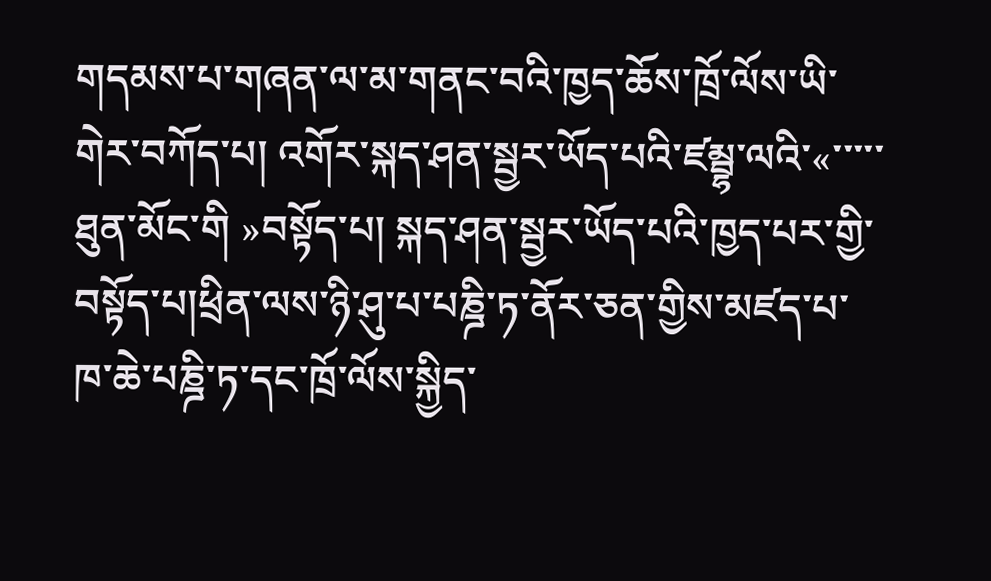གདམས་པ་གཞན་ལ་མ་གནང་བའི་ཁྱད་ཆོས་ཁྲོ་ལོས་ཡི་གེར་བཀོད་པ། འགོར་སྐད་ཤན་སྦྱར་ཡོད་པའི་ཛམྦྷ་ལའི་«་་་་་ཐུན་མོང་གི »བསྟོད་པ། སྐད་ཤན་སྦྱར་ཡོད་པའི་ཁྱད་པར་གྱི་བསྟོད་པ།ཕྲིན་ལས་ཉི་ཤུ་པ་པཎྜི་ཏ་ནོར་ཅན་གྱིས་མཛད་པ་ཁ་ཆེ་པཎྜི་ཏ་དང་ཁྲོ་ལོས་སྐྱིད་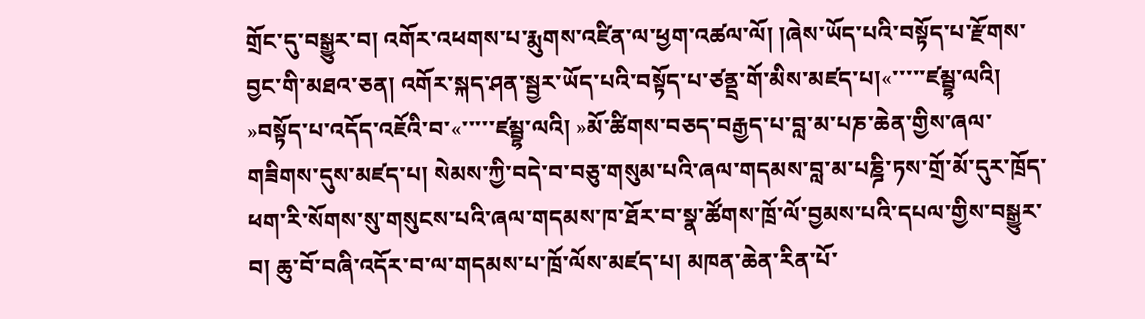གྲོང་དུ་བསྒྱུར་བ། འགོར་འཕགས་པ་རྨུགས་འཛིན་ལ་ཕྱག་འཚལ་ལོ། །ཞེས་ཡོད་པའི་བསྟོད་པ་རྫོགས་བྱང་གི་མཐའ་ཅན། འགོར་སྐད་ཤན་སྦྱར་ཡོད་པའི་བསྟོད་པ་ཙནྡྲ་གོ་མིས་མཛད་པ།«་་་་་ཛམྦྷ་ལའི། »བསྟོད་པ་འདོད་འཇོའི་བ་«་་་་་ཛམྦྷ་ལའི། »མོ་ཚིགས་བཅད་བརྒྱད་པ་བླ་མ་པཎ་ཆེན་གྱིས་ཞལ་གཟིགས་དུས་མཛད་པ། སེམས་ཀྱི་བདེ་བ་བཅུ་གསུམ་པའི་ཞལ་གདམས་བླ་མ་པཎྜི་ཏས་གྲོ་མོ་དུར་ཁྲོད་ཕག་རི་སོགས་སུ་གསུངས་པའི་ཞལ་གདམས་ཁ་ཐོར་བ་སྣ་ཚོགས་ཁྲོ་ལོ་བྱམས་པའི་དཔལ་གྱིས་བསྒྱུར་བ། ཆུ་བོ་བཞི་འདོར་བ་ལ་གདམས་པ་ཁྲོ་ལོས་མཛད་པ། མཁན་ཆེན་རིན་པོ་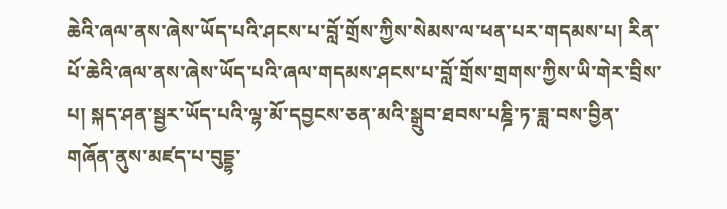ཆེའི་ཞལ་ནས་ཞེས་ཡོད་པའི་ཤངས་པ་བློ་གྲོས་ཀྱིས་སེམས་ལ་ཕན་པར་གདམས་པ། རིན་པོ་ཆེའི་ཞལ་ནས་ཞེས་ཡོད་པའི་ཞལ་གདམས་ཤངས་པ་བློ་གྲོས་གྲགས་ཀྱིས་ཡི་གེར་བྲིས་པ། སྐད་ཤན་སྦྱར་ཡོད་པའི་ལྷ་མོ་དབྱངས་ཅན་མའི་སྒྲུབ་ཐབས་པཎྜི་ཏ་ཟླ་བས་བྱིན་གཞོན་ནུས་མཛད་པ་བུདྡྷ་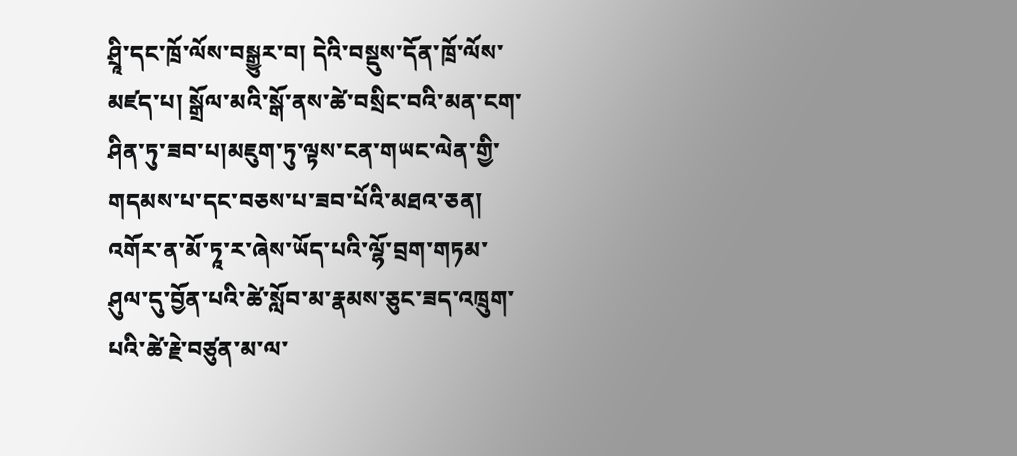ཤྲཱི་དང་ཁྲོ་ལོས་བསྒྱུར་བ། དེའི་བསྡུས་དོན་ཁྲོ་ལོས་མཛད་པ། སྒྲོལ་མའི་སྒོ་ནས་ཚེ་བསྲིང་བའི་མན་ངག་ཤིན་ཏུ་ཟབ་པ།མཇུག་ཏུ་ལྟས་ངན་གཡང་ལེན་གྱི་གདམས་པ་དང་བཅས་པ་ཟབ་པོའི་མཐའ་ཅན། འགོར་ན་མོ་ཏཱ་ར་ཞེས་ཡོད་པའི་ལྷོ་བྲག་གཏམ་ཤུལ་དུ་བྱོན་པའི་ཚེ་སློབ་མ་རྣམས་ཅུང་ཟད་འཁྲུག་པའི་ཚེ་རྗེ་བཙུན་མ་ལ་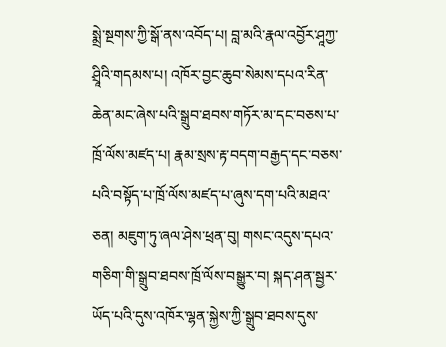སྨྲེ་སྔགས་ཀྱི་སྒོ་ནས་འབོད་པ། བླ་མའི་རྣལ་འབྱོར་ཤཱཀྱ་ཤྲཱིའི་གདམས་པ། འཁོར་བྱང་ཆུབ་སེམས་དཔའ་རིན་ཆེན་མང་ཞེས་པའི་སྒྲུབ་ཐབས་གཏོར་མ་དང་བཅས་པ་ཁྲོ་ལོས་མཛད་པ། རྣམ་སྲས་རྟ་བདག་བརྒྱད་དང་བཅས་པའི་བསྟོད་པ་ཁྲོ་ལོས་མཛད་པ་ཞུས་དག་པའི་མཐའ་ཅན། མཇུག་ཏུ་ཞལ་ཤེས་ཕྲན་བུ། གསང་འདུས་དཔའ་གཅིག་གི་སྒྲུབ་ཐབས་ཁྲོ་ལོས་བསྒྱུར་བ། སྐད་ཤན་སྦྱར་ཡོད་པའི་དུས་འཁོར་ལྷན་སྐྱེས་ཀྱི་སྒྲུབ་ཐབས་དུས་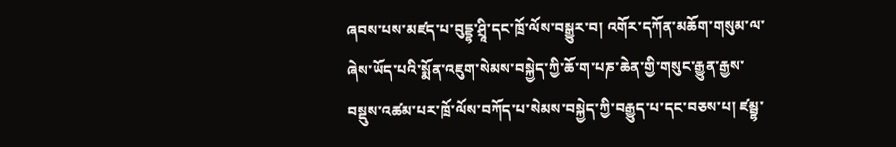ཞབས་པས་མཛད་པ་བུདྡྷ་ཤྲཱི་དང་ཁྲོ་ལོས་བསྒྱུར་བ། འགོར་དཀོན་མཆོག་གསུམ་ལ་ཞེས་ཡོད་པའི་སྨོན་འཇུག་སེམས་བསྐྱེད་ཀྱི་ཆོ་ག་པཎ་ཆེན་གྱི་གསུང་རྒྱུན་རྒྱས་བསྡུས་འཚམ་པར་ཁྲོ་ལོས་བཀོད་པ་སེམས་བསྐྱེད་ཀྱི་བརྒྱུད་པ་དང་བཅས་པ། ཛམྦྷ་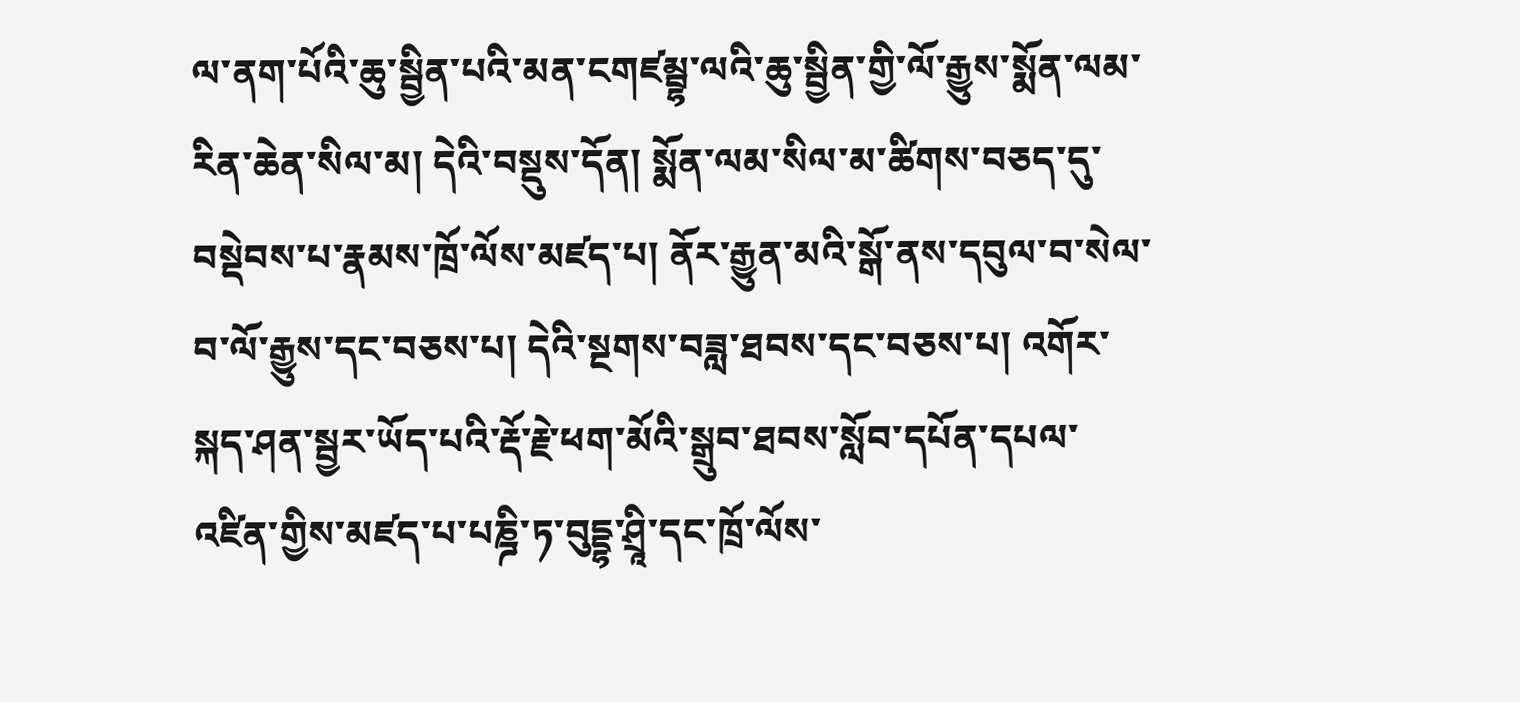ལ་ནག་པོའི་ཆུ་སྦྱིན་པའི་མན་ངགཛམྦྷ་ལའི་ཆུ་སྦྱིན་གྱི་ལོ་རྒྱུས་སྨོན་ལམ་རིན་ཆེན་སིལ་མ། དེའི་བསྡུས་དོན། སྨོན་ལམ་སིལ་མ་ཚིགས་བཅད་དུ་བསྡེབས་པ་རྣམས་ཁྲོ་ལོས་མཛད་པ། ནོར་རྒྱུན་མའི་སྒོ་ནས་དབུལ་བ་སེལ་བ་ལོ་རྒྱུས་དང་བཅས་པ། དེའི་སྔགས་བཟླ་ཐབས་དང་བཅས་པ། འགོར་སྐད་ཤན་སྦྱར་ཡོད་པའི་རྡོ་རྗེ་ཕག་མོའི་སྒྲུབ་ཐབས་སློབ་དཔོན་དཔལ་འཛིན་གྱིས་མཛད་པ་པཎྜི་ཏ་བུདྡྷ་ཤྲཱི་དང་ཁྲོ་ལོས་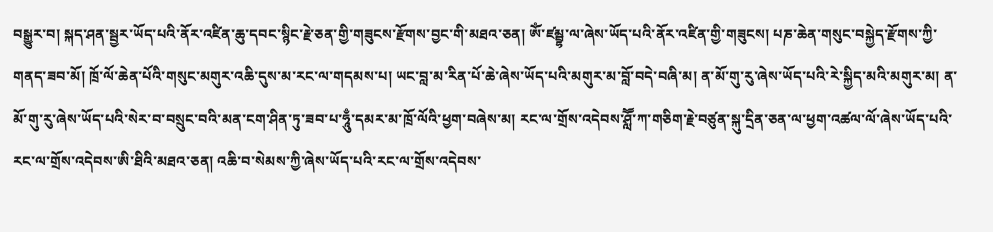བསྒྱུར་བ། སྐད་ཤན་སྦྱར་ཡོད་པའི་ནོར་འཛིན་ཆུ་དབང་སྙིང་རྗེ་ཅན་གྱི་གཟུངས་རྫོགས་བྱང་གི་མཐའ་ཅན། ཨོཾ་ཛམྦྷ་ལ་ཞེས་ཡོད་པའི་ནོར་འཛིན་གྱི་གཟུངས། པཎ་ཆེན་གསུང་བསྐྱེད་རྫོགས་ཀྱི་གནད་ཟབ་མོ། ཁྲོ་ལོ་ཆེན་པོའི་གསུང་མགུར་འཆི་དུས་མ་རང་ལ་གདམས་པ། ཡང་བླ་མ་རིན་པོ་ཆེ་ཞེས་ཡོད་པའི་མགུར་མ་བློ་བདེ་བཞི་མ། ན་མོ་གུ་རུ་ཞེས་ཡོད་པའི་རེ་སྐྱིད་མའི་མགུར་མ། ན་མོ་གུ་རུ་ཞེས་ཡོད་པའི་སེར་བ་བསྲུང་བའི་མན་ངག་ཤིན་ཏུ་ཟབ་པ་ཧཱུྃ་དམར་མ་ཁྲོ་ལོའི་ཕྱག་བཞེས་མ། རང་ལ་གྲོས་འདེབས་ཤླཽ་ཀ་གཅིག་རྗེ་བཙུན་སྐུ་དྲིན་ཅན་ལ་ཕྱག་འཚལ་ལོ་ཞེས་ཡོད་པའི་རང་ལ་གྲོས་འདེབས་ཨི་ཐིའི་མཐའ་ཅན། འཆི་བ་སེམས་ཀྱི་ཞེས་ཡོད་པའི་རང་ལ་གྲོས་འདེབས་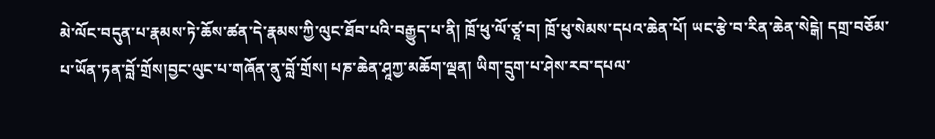མེ་ལོང་བདུན་པ་རྣམས་ཏེ་ཆོས་ཚན་དེ་རྣམས་ཀྱི་ལུང་ཐོབ་པའི་བརྒྱུད་པ་ནི། ཁྲོ་ཕུ་ལོ་ཙཱ་བ། ཁྲོ་ཕུ་སེམས་དཔའ་ཆེན་པོ། ཡང་རྩེ་བ་རིན་ཆེན་སེངྒེ། དགྲ་བཅོམ་པ་ཡོན་ཏན་བློ་གྲོས།བྱང་ལུང་པ་གཞོན་ནུ་བློ་གྲོས། པཎ་ཆེན་ཤཱཀྱ་མཆོག་ལྡན། ཡིག་དྲུག་པ་ཤེས་རབ་དཔལ་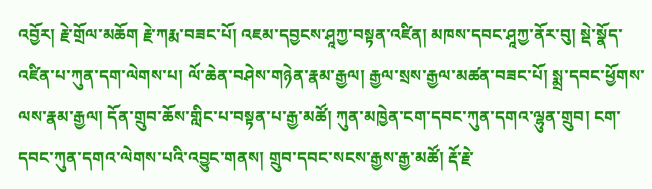འབྱོར། རྗེ་གྲོལ་མཆོག རྗེ་ཀརྨ་བཟང་པོ། འཇམ་དབྱངས་ཤཱཀྱ་བསྟན་འཛིན། མཁས་དབང་ཤཱཀྱ་ནོར་བུ། སྡེ་སྣོད་འཛིན་པ་ཀུན་དག་ལེགས་པ། ལོ་ཆེན་བཤེས་གཉེན་རྣམ་རྒྱལ། རྒྱལ་སྲས་རྒྱལ་མཚན་བཟང་པོ། སྨྲ་དབང་ཕྱོགས་ལས་རྣམ་རྒྱལ། དོན་གྲུབ་ཆོས་གླིང་པ་བསྟན་པ་རྒྱ་མཚོ། ཀུན་མཁྱེན་ངག་དབང་ཀུན་དགའ་ལྷུན་གྲུབ། ངག་དབང་ཀུན་དགའ་ལེགས་པའི་འབྱུང་གནས། གྲུབ་དབང་སངས་རྒྱས་རྒྱ་མཚོ། རྡོ་རྗེ་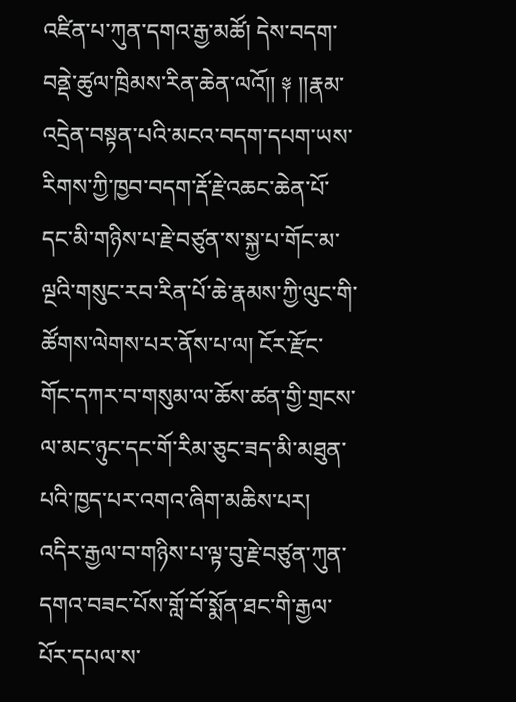འཛིན་པ་ཀུན་དགའ་རྒྱ་མཚོ། དེས་བདག་བནྡེ་ཚུལ་ཁྲིམས་རིན་ཆེན་ལའོ།། ༈ །།རྣམ་འདྲེན་བསྟན་པའི་མངའ་བདག་དཔག་ཡས་རིགས་ཀྱི་ཁྱབ་བདག་རྡོ་རྗེ་འཆང་ཆེན་པོ་དང་མི་གཉིས་པ་རྗེ་བཙུན་ས་སྐྱ་པ་གོང་མ་ལྔའི་གསུང་རབ་རིན་པོ་ཆེ་རྣམས་ཀྱི་ལུང་གི་ཚོགས་ལེགས་པར་ནོས་པ་ལ། ངོར་རྫོང་གོང་དཀར་བ་གསུམ་ལ་ཆོས་ཚན་གྱི་གྲངས་ལ་མང་ཉུང་དང་གོ་རིམ་ཅུང་ཟད་མི་མཐུན་པའི་ཁྱད་པར་འགའ་ཞིག་མཆིས་པར། འདིར་རྒྱལ་བ་གཉིས་པ་ལྟ་བུ་རྗེ་བཙུན་ཀུན་དགའ་བཟང་པོས་གློ་བོ་སྨོན་ཐང་གི་རྒྱལ་པོར་དཔལ་ས་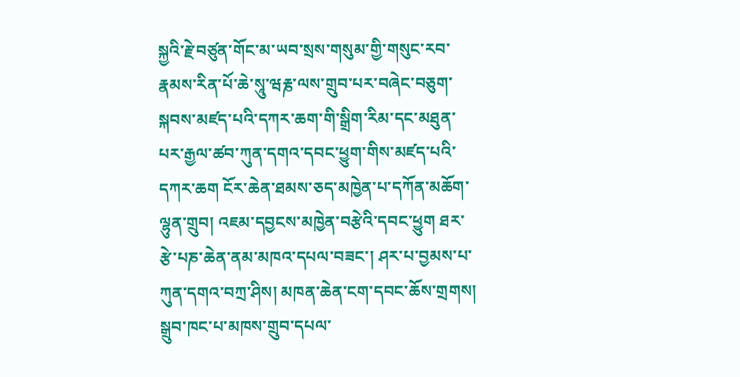སྐྱའི་རྗེ་བཙུན་གོང་མ་ཡབ་སྲས་གསུམ་གྱི་གསུང་རབ་རྣམས་རིན་པོ་ཆེ་སཱུ་ཝརྞ་ལས་གྲུབ་པར་བཞེང་བཅུག་སྐབས་མཛད་པའི་དཀར་ཆག་གི་སྒྲིག་རིམ་དང་མཐུན་པར་རྒྱལ་ཚབ་ཀུན་དགའ་དབང་ཕྱུག་གིས་མཛད་པའི་དཀར་ཆག ངོར་ཆེན་ཐམས་ཅད་མཁྱེན་པ་དཀོན་མཆོག་ལྷུན་གྲུབ། འཇམ་དབྱངས་མཁྱེན་བརྩེའི་དབང་ཕྱུག ཐར་རྩེ་པཎ་ཆེན་ནམ་མཁའ་དཔལ་བཟང་། ཤར་པ་བྱམས་པ་ཀུན་དགའ་བཀྲ་ཤིས། མཁན་ཆེན་ངག་དབང་ཆོས་གྲགས། སྒྲུབ་ཁང་པ་མཁས་གྲུབ་དཔལ་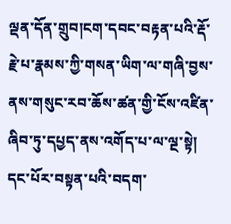ལྡན་དོན་གྲུབ།ངག་དབང་བརྟན་པའི་རྡོ་རྗེ་པ་རྣམས་ཀྱི་གསན་ཡིག་ལ་གཞི་བྱས་ནས་གསུང་རབ་ཆོས་ཚན་གྱི་ངོས་འཛིན་ཞིབ་ཏུ་དཔྱད་ནས་འགོད་པ་ལ་ལྔ་སྟེ། དང་པོར་བསྟན་པའི་བདག་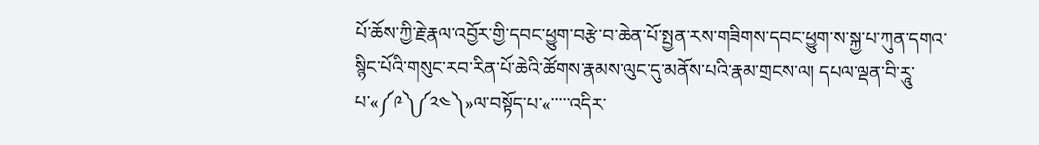པོ་ཆོས་ཀྱི་རྗེ་རྣལ་འབྱོར་གྱི་དབང་ཕྱུག་བརྩེ་བ་ཆེན་པོ་སྤྱན་རས་གཟིགས་དབང་ཕྱུག་ས་སྐྱ་པ་ཀུན་དགའ་སྙིང་པོའི་གསུང་རབ་རིན་པོ་ཆེའི་ཚོགས་རྣམས་ལུང་དུ་མནོས་པའི་རྣམ་གྲངས་ལ། དཔལ་ལྡན་བི་རཱུ་པ་«༼༩༽༼༢༤༽»ལ་བསྟོད་པ་«་་་་་འདིར་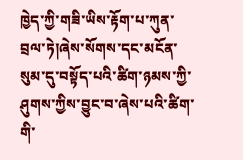ཁྱེད་ཀྱི་གཟི་ཡིས་རྟོག་པ་ཀུན་བྲལ་ཏེ།ཞེས་སོགས་དང་མངོན་སུམ་དུ་བསྟོད་པའི་ཚིག་ཉམས་ཀྱི་ཤུགས་ཀྱིས་བྱུང་བ་ཞེས་པའི་ཚིག་གི་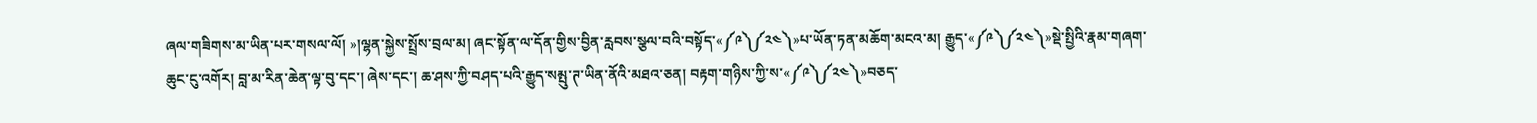ཞལ་གཟིགས་མ་ཡིན་པར་གསལ་ལོ། »།ལྷན་སྐྱེས་སྤྲོས་བྲལ་མ། ཞང་སྟོན་ལ་དོན་གྱིས་བྱིན་རླབས་སྩལ་བའི་བསྟོད་«༼༩༽༼༢༤༽»པ་ཡོན་ཏན་མཆོག་མངའ་མ། རྒྱུད་«༼༩༽༼༢༤༽»སྡེ་སྤྱིའི་རྣམ་གཞག་ཆུང་ངུ་འགོར། བླ་མ་རིན་ཆེན་ལྟ་བུ་དང་། ཞེས་དང་། ཆ་ཤས་ཀྱི་བཤད་པའི་རྒྱུད་སམྤུ་ཊ་ཡིན་ནོའི་མཐའ་ཅན། བརྟག་གཉིས་ཀྱི་ས་«༼༩༽༼༢༤༽»བཅད་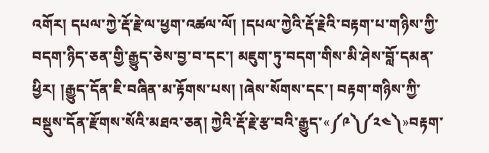འགོར། དཔལ་ཀྱེ་རྡོ་རྗེ་ལ་ཕྱག་འཚལ་ལོ། །དཔལ་ཀྱེའི་རྡོ་རྗེའི་བརྟག་པ་གཉིས་ཀྱི་བདག་ཉིད་ཅན་གྱི་རྒྱུད་ཅེས་བྱ་བ་དང་། མཇུག་ཏུ་བདག་གིས་མི་ཤེས་བློ་དམན་ཕྱིར། །རྒྱུད་དོན་ཇི་བཞིན་མ་རྟོགས་པས། །ཞེས་སོགས་དང་། བརྟག་གཉིས་ཀྱི་བསྡུས་དོན་རྫོགས་སོའི་མཐའ་ཅན། ཀྱེའི་རྡོ་རྗེ་རྩ་བའི་རྒྱུད་«༼༩༽༼༢༤༽»བརྟག་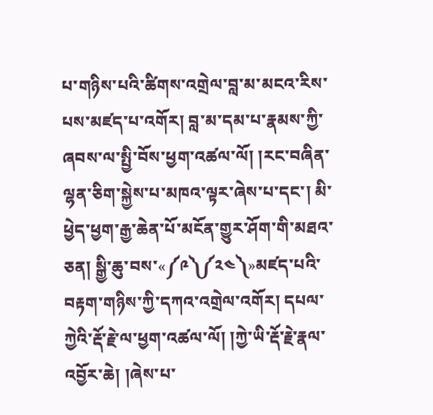པ་གཉིས་པའི་ཚིགས་འགྲེལ་བླ་མ་མངའ་རིས་པས་མཛད་པ་འགོར། བླ་མ་དམ་པ་རྣམས་ཀྱི་ཞབས་ལ་སྤྱི་བོས་ཕྱག་འཚལ་ལོ། །རང་བཞིན་ལྷན་ཅིག་སྐྱེས་པ་མཁའ་ལྟར་ཞེས་པ་དང་། མི་ཕྱེད་ཕྱག་རྒྱ་ཆེན་པོ་མངོན་གྱུར་ཤོག་གི་མཐའ་ཅན། སྒྱི་ཆུ་བས་«༼༩༽༼༢༤༽»མཛད་པའི་བརྟག་གཉིས་ཀྱི་དཀའ་འགྲེལ་འགོར། དཔལ་ཀྱེའི་རྡོ་རྗེ་ལ་ཕྱག་འཚལ་ལོ། །ཀྱེ་ཡི་རྡོ་རྗེ་རྣལ་འབྱོར་ཆེ། །ཞེས་པ་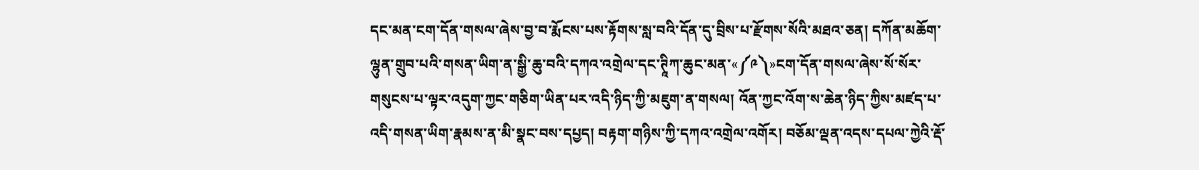དང་མན་ངག་དོན་གསལ་ཞེས་བྱ་བ་རྨོངས་པས་རྟོགས་སླ་བའི་དོན་དུ་བྲིས་པ་རྫོགས་སོའི་མཐའ་ཅན། དཀོན་མཆོག་ལྷུན་གྲུབ་པའི་གསན་ཡིག་ན་སྒྱི་ཆུ་བའི་དཀའ་འགྲེལ་དང་ཊཱིཀ་ཆུང་མན་«༼༩༽»ངག་དོན་གསལ་ཞེས་སོ་སོར་གསུངས་པ་ལྟར་འདུག་ཀྱང་གཅིག་ཡིན་པར་འདི་ཉིད་ཀྱི་མཇུག་ན་གསལ། འོན་ཀྱང་འོག་ས་ཆེན་ཉིད་ཀྱིས་མཛད་པ་འདི་གསན་ཡིག་རྣམས་ན་མི་སྣང་བས་དཔྱད། བརྟག་གཉིས་ཀྱི་དཀའ་འགྲེལ་འགོར། བཅོམ་ལྡན་འདས་དཔལ་ཀྱེའི་རྡོ་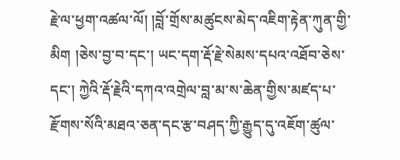རྗེ་ལ་ཕྱག་འཚལ་ལོ། །བློ་གྲོས་མཚུངས་མེད་འཇིག་རྟེན་ཀུན་གྱི་མིག །ཅེས་བྱ་བ་དང་། ཡང་དག་རྡོ་རྗེ་སེམས་དཔའ་འཐོབ་ཅེས་དང་། ཀྱེའི་རྡོ་རྗེའི་དཀའ་འགྲེལ་བླ་མ་ས་ཆེན་གྱིས་མཛད་པ་རྫོགས་སོའི་མཐའ་ཅན་དང་རྩ་བཤད་ཀྱི་རྒྱུད་དུ་འཇོག་ཚུལ་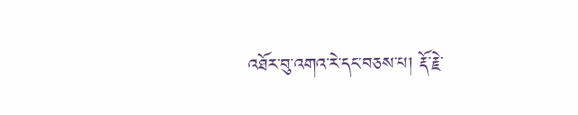འཐོར་བུ་འགའ་རེ་དང་བཅས་པ། རྡོ་རྗེ་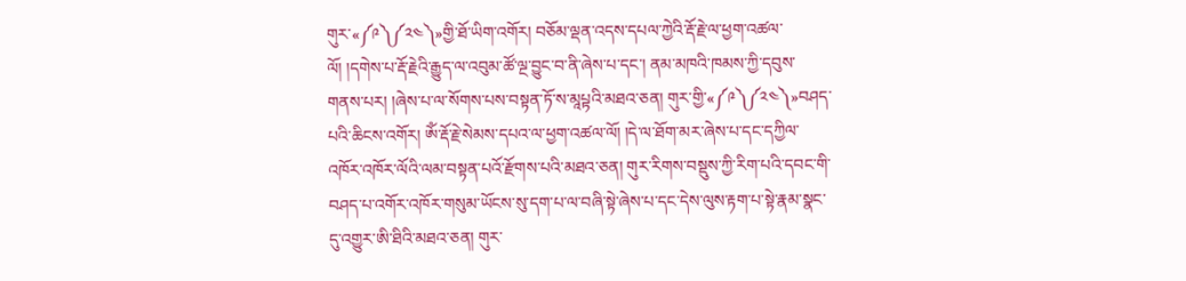གུར་«༼༩༽༼༢༤༽»གྱི་ཐོ་ཡིག་འགོར། བཅོམ་ལྡན་འདས་དཔལ་ཀྱེའི་རྡོ་རྗེ་ལ་ཕྱག་འཚལ་ལོ། །དགེས་པ་རྡོ་རྗེའི་རྒྱུད་ལ་འབུམ་ཚོ་ལྔ་བྱུང་བ་ནི་ཞེས་པ་དང་། ནམ་མཁའི་ཁམས་ཀྱི་དབུས་གནས་པར། །ཞེས་པ་ལ་སོགས་པས་བསྟན་ཏོ་ས་མཱཔྟའི་མཐའ་ཅན། གུར་གྱི་«༼༩༽༼༢༤༽»བཤད་པའི་ཆིངས་འགོར། ཨོཾ་རྡོ་རྗེ་སེམས་དཔའ་ལ་ཕྱག་འཚལ་ལོ། །དེ་ལ་ཐོག་མར་ཞེས་པ་དང་དཀྱིལ་འཁོར་འཁོར་ལོའི་ལམ་བསྟན་པའོ་རྫོགས་པའི་མཐའ་ཅན། གུར་རིགས་བསྡུས་ཀྱི་རིག་པའི་དབང་གི་བཤད་པ་འགོར་འཁོར་གསུམ་ཡོངས་སུ་དག་པ་ལ་བཞི་སྟེ་ཞེས་པ་དང་དེས་ལུས་རྟག་པ་སྟེ་རྣམ་སྣང་དུ་འགྱུར་ཨི་ཐིའི་མཐའ་ཅན། གུར་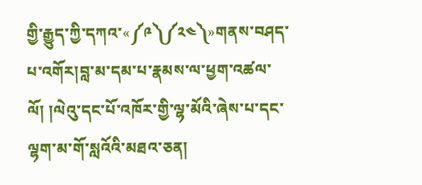གྱི་རྒྱུད་ཀྱི་དཀའ་«༼༩༽༼༢༤༽»གནས་བཤད་པ་འགོར།བླ་མ་དམ་པ་རྣམས་ལ་ཕྱག་འཚལ་ལོ། །ལེའུ་དང་པོ་འཁོར་གྱི་ལྷ་མོའི་ཞེས་པ་དང་ལྷག་མ་གོ་སླའོའི་མཐའ་ཅན།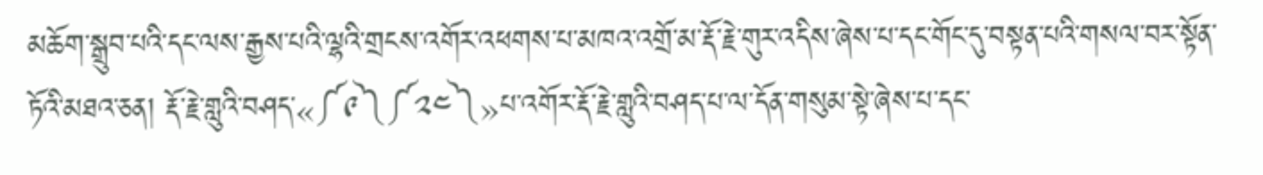མཆོག་སྒྲུབ་པའི་དང་ལས་རྒྱས་པའི་ལྷའི་གྲངས་འགོར་འཕགས་པ་མཁའ་འགྲོ་མ་རྡོ་རྗེ་གུར་འདིས་ཞེས་པ་དང་གོང་དུ་བསྟན་པའི་གསལ་བར་སྟོན་ཏོའི་མཐའ་ཅན། རྡོ་རྗེ་གླུའི་བཤད་«༼༩༽༼༢༤༽»པ་འགོར་རྡོ་རྗེ་གླུའི་བཤད་པ་ལ་དོན་གསུམ་སྟེ་ཞེས་པ་དང་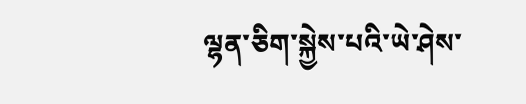ལྷན་ཅིག་སྐྱེས་པའི་ཡེ་ཤེས་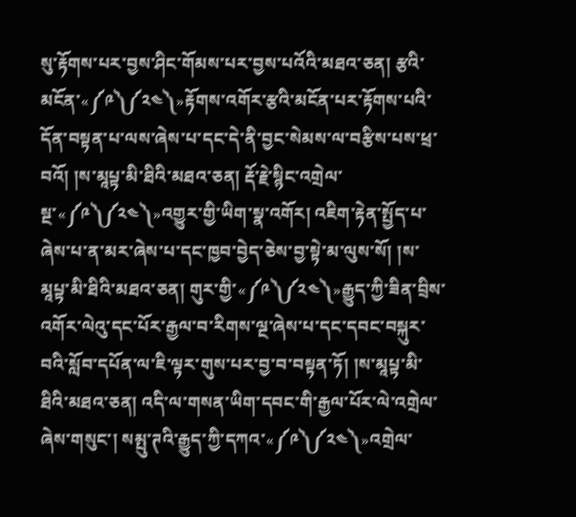སུ་རྟོགས་པར་བྱས་ཤིང་གོམས་པར་བྱས་པའོའི་མཐའ་ཅན། རྩའི་མངོན་«༼༩༽༼༢༤༽»རྟོགས་འགོར་རྩའི་མངོན་པར་རྟོགས་པའི་དོན་བསྟན་པ་ལས་ཞེས་པ་དང་དེ་ནི་བྱང་སེམས་ལ་བརྩིས་པས་ཕྲ་བའོ། །ས་མཱཔྟ་མི་ཐིའི་མཐའ་ཅན། རྡོ་རྗེ་སྙིང་འགྲེལ་སྔ་«༼༩༽༼༢༤༽»འགྱུར་གྱི་ཡིག་སྣ་འགོར། འཇིག་རྟེན་སྤྱོད་པ་ཞེས་པ་ན་མར་ཞེས་པ་དང་ཁྱབ་བྱེད་ཅེས་བྱ་སྟེ་མ་ལུས་སོ། །ས་མཱཔྟ་མི་ཐིའི་མཐའ་ཅན། གུར་གྱི་«༼༩༽༼༢༤༽»རྒྱུད་ཀྱི་ཟིན་བྲིས་འགོར་ལེའུ་དང་པོར་རྒྱལ་བ་རིགས་ལྔ་ཞེས་པ་དང་དབང་བསྐུར་བའི་སློབ་དཔོན་ལ་ཇི་ལྟར་གུས་པར་བྱ་བ་བསྟན་ཏོ། །ས་མཱཔྟ་མི་ཐིའི་མཐའ་ཅན། འདི་ལ་གསན་ཡིག་དབང་གི་རྒྱལ་པོར་ལེ་འགྲེལ་ཞེས་གསུང་། སམྤུ་ཊའི་རྒྱུད་ཀྱི་དཀའ་«༼༩༽༼༢༤༽»འགྲེལ་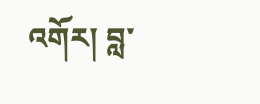འགོར། བླ་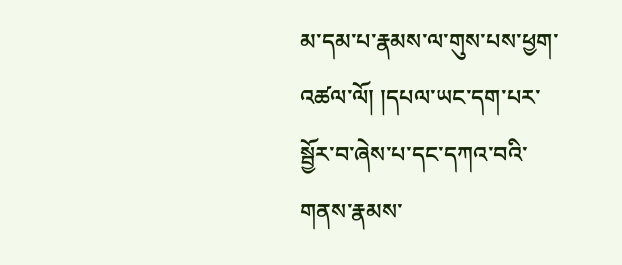མ་དམ་པ་རྣམས་ལ་གུས་པས་ཕྱག་འཚལ་ལོ། །དཔལ་ཡང་དག་པར་སྦྱོར་བ་ཞེས་པ་དང་དཀའ་བའི་གནས་རྣམས་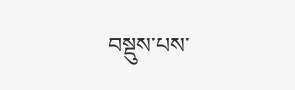བསྡུས་པས་